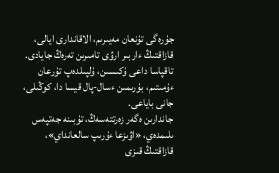جۇرەگى تۇنعان مەيىرىم، الاقاندارى ايالى، قازاقتىڭ ءاربىر ارۋى تامىرىن تەرەڭ جايادى. تاقپاسا داعى ۇكىسىن، ۇلپىلدەپ تۇرعان ءۇمىتىم، بۇرىمىن ءسال-پال قيسا دا، كوڭىلى، جانى باياعى.
جاندارىن ەگەر زەرتتەسەڭ، تۇبىنە جەتپەس ىلىمدەي، «اۋىزعا ءۇرىپ سالعانداي»، قازاقتىڭ قىزى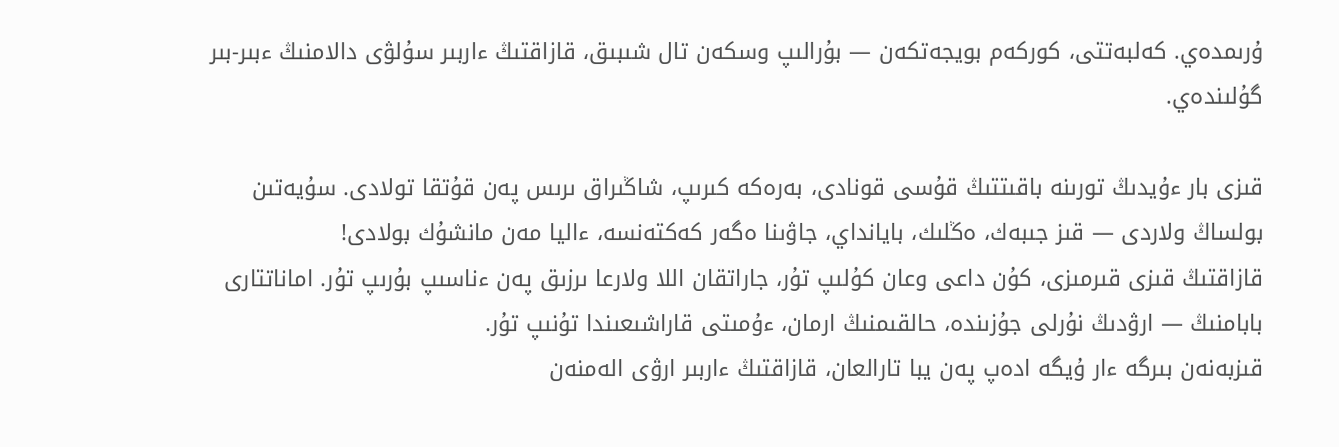ۇرىمدەي. كەلبەتتى، كوركەم بويجەتكەن — بۇرالىپ وسكەن تال شىبىق، قازاقتىڭ ءاربىر سۇلۋى دالامنىڭ ءبىر-بىر گۇلىندەي.

قىزى بار ءۇيدىڭ تورىنە باقىتتىڭ قۇسى قونادى، بەرەكە كىرىپ، شاڭىراق ىرىس پەن قۇتقا تولادى. سۇيەتىن بولساڭ ولاردى — قىز جىبەك، ەڭلىك، بايانداي، جاۋىنا ەگەر كەكتەنسە، ءاليا مەن مانشۇك بولادى!
قازاقتىڭ قىزى قىرمىزى، كۇن داعى وعان كۇلىپ تۇر، جاراتقان اللا ولارعا ىرزىق پەن ءناسىپ بۇرىپ تۇر. اماناتتارى بابامنىڭ — ارۋدىڭ نۇرلى جۇزىندە، حالقىمنىڭ ارمان، ءۇمىتى قاراشىعىندا تۇنىپ تۇر.
قىزبەنەن بىرگە ءار ۇيگە ادەپ پەن يبا تارالعان، قازاقتىڭ ءاربىر ارۋى الەمنەن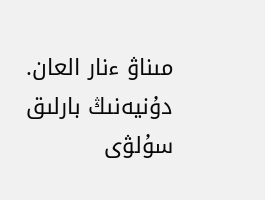مىناۋ ءنار العان. دۇنيەنىڭ بارلىق سۇلۋى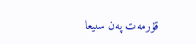قۇرمەت پەن سىيعا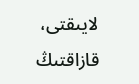لايىقتى، قازاقتىڭ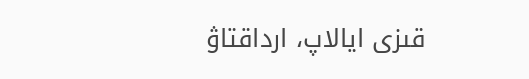قىزى ايالاپ، ارداقتاۋ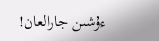ءۇشىن جارالعان!